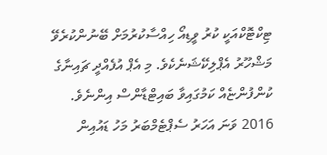ޓިކްޓޮކްއަކީ ކުރު ވީޑިއޯ ހިއްސާކުރުމަށް ބޭނުންކުރެވޭ މަޝްހޫރު އެޕްލިކޭޝަނެކެވެ. މި އެޕް އުފެއްދީ ޗައިނާގެ ކުންފުންޏެއް ކަމުގައިވާ ބައިޓްޑާންސް އިންނެވެ. 2016 ވަނަ އަހަރު ސެޕްޓެމްބަރު މަހު ޑައުއިން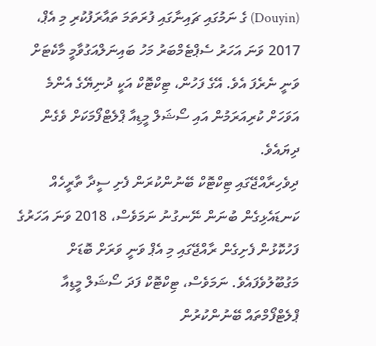(Douyin) ގެ ނަމުގައި ޗައިނާގައި ފުރަތަމަ ތައާރަފުކުރި މި އެޕް، 2017 ވަނަ އަހަރު ސެޕްޓެމްބަރު މަހު ބައިނަލްއަގުވާމީ މާކެޓަށް ވަނީ ނެރެފަ އެވެ. އޭގެ ފަހުން، ޓިކްޓޮކް އަކީ ދުނިޔޭގެ އެންމެ އަވަހަށް ކުރިއަރަމުން އައި ސޯޝަލް މީޑިއާ ޕްލެޓްފޯމަކަށް ވެގެން ދިޔައެވެ.
ދިވެހިރާއްޖޭގައި ޓިކްޓޮކް ބޭނުންކުރަން ފެށި ސީދާ ތާރީހެއް ކަނޑައެޅިގެން ބުނަން ނޭނގުނު ނަމަވެސް، 2018 ވަނަ އަހަރުގެ ފަހުކޮޅުން ފެށިގެން ރާއްޖޭގައި މި އެޕް ވަނީ ވަރަށް ބޮޑަށް މަގުބޫލުވެފައެވެ. ނަމަވެސް، ޓިކްޓޮކް ފަދަ ސޯޝަލް މީޑިއާ ޕްލެޓްފޯމްތައް ބޭނުންކުރުން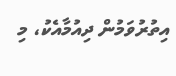އިތުރުވަމުން ދިއުމާއެކު، މި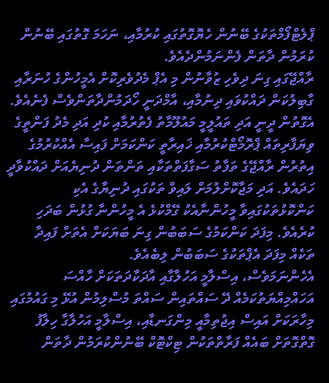ޕްލެޓްފޯމްތަކުގެ ބޭނުން ހެޔޮގޮތުގައި ކުރުމާއި، ނަހަމަ ގޮތުގައި ބޭނުން ކުރަމުން ދާތަން ފެންނަމުންދެއެވެ.
ރާއްޖޭގައި ގިނަ ދިވެހި ޒުވާނުން މި އެޕް މެދުވެރިކޮށް އެމީހުންގެ ހުނަރާއި ގާބިލުކަން ދައްކުވައި ދިނުމާއި، އާމްދަނީ ހޯދަމުންދާތަންވެސް ފެނެއެވެ. އެގޮތުން ދީނީ އަދި ތައުލީމީ މައުލޫމާތު ފެތުރުމާއި ކުދި އަދި މެދު ފަންތީގެ ވިޔަފާރިތައް ޕްރޮމޯޓްކުރުމާއި ޚައިރާތީ ކަންކަމަށް ފައިސާ އެއްކުރުމުގެ އިތުރުން ރާއްޖޭގެ ތަފާތު ސަގާފަތްތަކާއި ތަންތަން ދުނިޔެއަށް ދައްކުވާދީ ހަދައެވެ. އަދި މަޖާކޮށްލުމަށް ލައިވް ތަކުގައި ދުނިޔާގެ އެކި ކަންކޮޅުތަކުގައިވާ މީހުންނާއެކު ގޭމްކުޅެ އެ މީހުންނާ ގުޅުން ބަދަހި ކުރެއެވެ. މިފަދަ ކަންކަމުގެ ސަބަބުން ގިނަ ބަޔަކަށް އެތަށް ފައިދާ ތަކެއް މިފަދަ އެޕްތަކުގެ ސަބަބުން ލިބެއެވެ.
އެހެންނަމަވެސް، އިސްލާމީ އަހުލާގާއި އާދަކާދަތަކަށް ހާއްސަ އަހައްމިއްޔަތުކަމެއް ދޭ ސައްތައިން ސައްތަ މުސްލިމުން އުޅޭ މި ގައުމުގައި މިހާރަކަށް އައިސް އިޖުތިމާއީ މިންގަނޑާއި، އިސްލާމީ އަހުލާގާ ހިލާފު ގޮތްގޮތަށް ބައެއް ފަރާތްތަކުން ޓިކްޓޮކް ބޭނުންކުރަމުން ދާތަން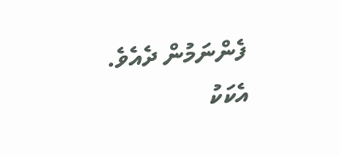ފެންނަމުން ދެއެވެ. އެކަކު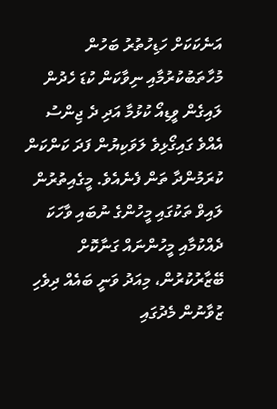އަނެކަކަށް ހަޑިހުތުރު ބަހުން މުހާތަބުކުރުމާއި ނިވާކަން ކުޑަ ހެދުން ލައިގެން ވީޑިއޯ ކުޅުމާ އަދި ދެ ޖިންސު އެއްވެ ގައިގޯޅިވެ ލަވަކިޔުން ފަދަ ކަންކަން ކުރަމުންދާ ތަން ފެނެއެވެ. މީގެއިތުރުން ލައިވް ތަކުގައި މީހުންގެ ނުބައި ވާހަކަ ދެއްކުމާއި މީހުންނައް ގަނާކޮށް ބޭޒާރުކުރުން، މިއަދު ވަނީ ބައެއް ދިވެހި ޒުވާނުން މެދުގައި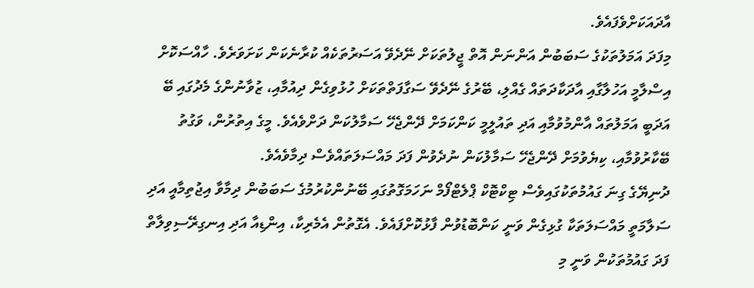އާދައަކަށްވެފައެވެ.
މިފަދަ އަމަލުތަކުގެ ސަބަބުން އަންނަން އޮތް ޖީލުތަކަށް ނޭދެވޭ އަސަރުތަކެއް ކުރާނެކަން ކަށަވަރެވެ. ހާއްސަކޮށް އިސްލާމީ އަހުލާގާއި އާދަކާދަތައް ގެއްލި، ބޭރުގެ ނޭދެވޭ ސަގާފަތްތަކަށް ހުޅުވިގެން ދިއުމާއި، ޒުވާނުންގެ މެދުގައި ބޭ އަދަބީ އަމަލުތައް އާންމުވުމާއި އަދި ތައުލީމީ ކަންކަމަށް ދޭންޖެހޭ ސަމާލުކަން ދަށްވެއެވެ. މީގެ އިތުރުން، ވަގުތު ބޭކާރުވުމާއި، ކިޔެވުމަށް ދޭންޖެހޭ ސަމާލުކަން ނުދެވުން ފަދަ މައްސަލަތައްވެސް ދިމާވެއެވެ.
ދުނިޔޭގެ ގިނަ ގައުމުތަކުގައިވެސް ޓިކްޓޮކް ޕްލެޓްފޯމް ނަހަމަގޮތުގައި ބޭނުންކުރުމުގެ ސަބަބުން ދިމާވާ އިޖުތިމާއީ އަދި ސަލާމަތީ މައްސަލަތަކާ ގުޅިގެން ވަނީ ކަންބޮޑުވުން ފާޅުކޮށްފައެވެ. އެގޮތުން އެމެރިކާ، އިންޑިއާ އަދި އިނގިރޭސިވިލާތް ފަދަ ގައުމުތަކުން ވަނީ މި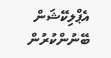އެޕްލިކޭޝަން ބޭނުންކުރުން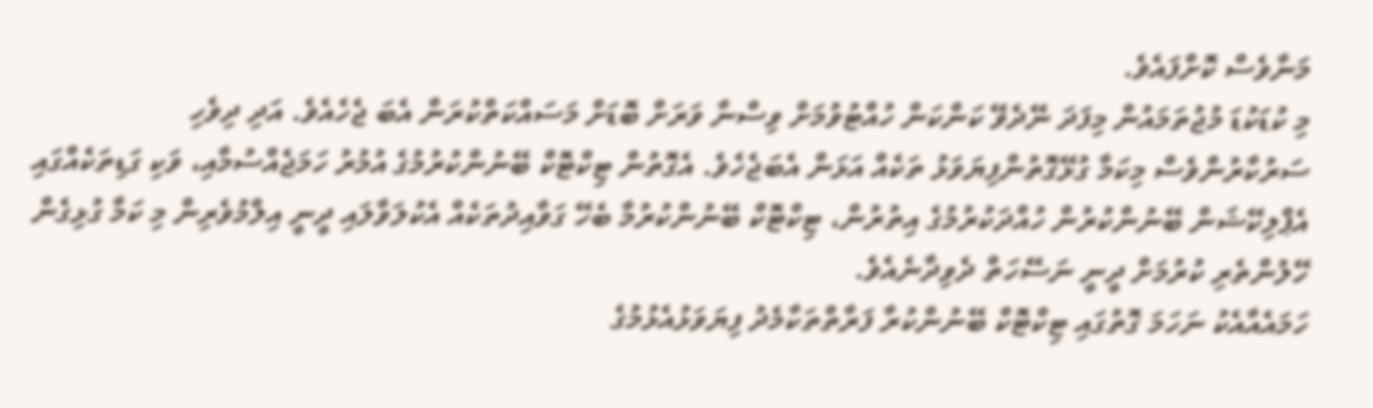މަނާވެސް ކޮށްފައެވެ.
މި ކުޑަކުޑަ މުޖުތަމައުން މިފަދަ ނޭދެވޭ ކަންކަން ހުއްޓުވުމަށް ވިސްނާ ވަރަށް ބޮޑަށް މަސައްކަތްކުރަން އެބަ ޖެހެއެވެ. އަދި ދިވެހި ސަރުކާރުންވެސް މިކަމާ ގުޅޭގޮތުންފިޔަވަޅު ތަކެއް އަޅަން އެބަޖެހެވެ. އެގޮތުން ޓިކްޓޮކް ބޭނުންކުރުމުގެ އުމުރު ހަމަޖެއްސުމާއި، ވަކި ގަޑިތަކެއްގައި އެޕްލިކޭޝަން ބޭނުންކުރުން ހުއްދަކުރުމުގެ އިތުރުން، ޓިކްޓޮކް ބޭނުންކުރުމާ ބެހޭ ގަވާއިދުތަކެއް އެކުލަވާލައި ދީނީ އިލްމުވެރިން މި ކަމާ ގުޅިގެން ހޭލުންތެރި ކުރުމަށް ދީނީ ނަސޭހަތް ދެވިދާނެއެވެ.
ހަމައެއާއެކު ނަހަމަ ގޮތުގައި ޓިކްޓޮކް ބޭނުންކުރާ ފަރާތްތަކާމެދު ފިޔަވަޅުއެޅުމުގެ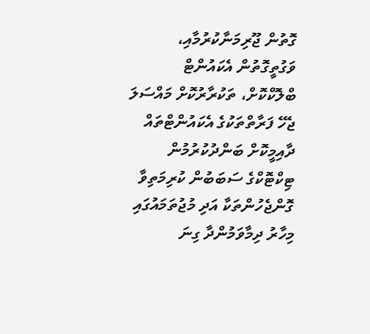ގޮތުން ޖޫރިމަނާކުރުމާއި، ވަގުތީގޮތުން އެކައުންޓް ބްލޮކްކޮށް، ތަކުރާރުކޮށް މައްސަލަ ޖެހޭ ފަރާތްތަކުގެ އެކައުންޓްތައް ދާއިމީކޮށް ބަންދުކުރުމުން ޓިކްޓޮކްގެ ސަބަބުން ކުރިމަތިވާ ގޮންޖެހުންތަކާ އަދި މުޖުތަމައުގައި މިހާރު ދިމާވަމުންދާ ގިނަ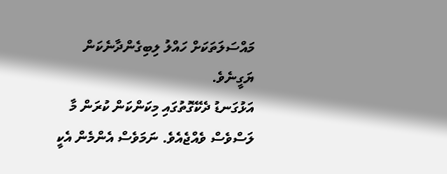މައްސަލަތަކަށް ހައްލު ލިބިގެންދާނެކަން ޔަގީނެވެ.
އަޅުގަނޑު ދެކޭގޮތުގައި މިކަންކަން ކުރަން މާ ލަސްވެސް ވެއްޖެއެވެ. ނަމަވެސް އެންމެން އެކީ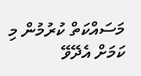މަސައްކަތް ކުރުމުން މި ކަމަށް އެދޭވޭ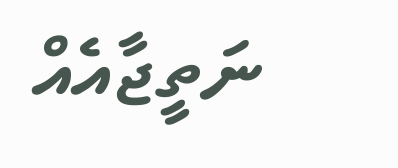ނަތީޖާއެއް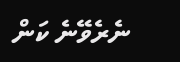ނެރެވޭނެ ކަން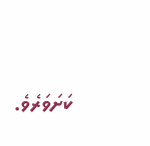ކަށަވަރެވެ.